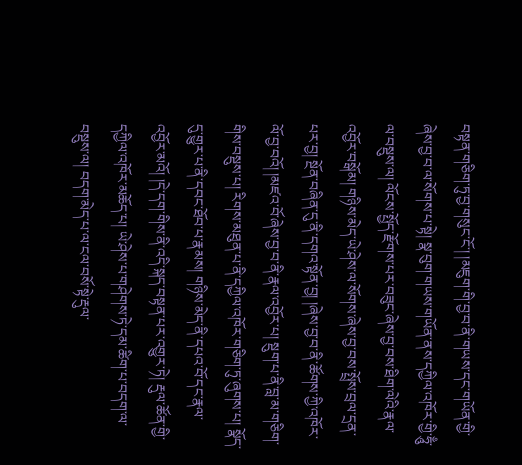བསྟན་གཅིག་ཏུ་བྱ་གསུང་ངོ་། །མཇུག་གི་བྱ་བ་ནི་གཡས་དང་གཡོན་གྱི་ཞེས་བྱ་བ་ལ་སོགས་པ་སྟེ། སྣ་བུག་གཡས་གཡོན་ནས་དཀྱིལ་འཁོར་གྱི་ཧཱུྃ་ལ་བསྡུས་ལ། ལོངས་སྤྱོད་རྫོགས་པར་བཟུང་ཞེས་བྱ་བས་ཐིག་ལེའི་རྣལ་འབྱོར་བསྒོམ། གཉིས་མེད་ཡེ་ཤེས་ལ་སོགས་ཞེས་བྱ་བས་སྤྲོས་བྲལ་དྲན་པར་བྱ། སྔོན་བཞིན་དུ་ནི་དགའ་སྟོན་བྱ། །ཞེས་བྱ་བ་ནི་ཚོགས་ཀྱི་འཁོར་ལོ་བྱ་བའོ། །མཛའ་བོ་ཞེས་བྱ་བ་ནི་རྣལ་འབྱོར་པ། སྡུག་པ་ནི་བླ་མ་གཅིག་གིས་བསྡུས་པ། རིགས་མཐུན་པ་ནི་དཀྱིལ་འཁོར་གཅིག་ཏུ་ཞུགས་པ། སྣོད་དུ་གྱུར་པ་ནི་དབང་ཐོབ་པ་རྣམས། གཉིས་མེད་ནི་དཔའ་བོ་དང་རྣལ་འབྱོར་མའོ། །དེ་དག་གིས་ནི་འདི་སྐད་བསྟན་པར་འགྱུར་ཏེ། རྡུལ་ཚོན་གྱི་དཀྱིལ་འཁོར་མཆོད་པ། ཡེ་ཤེས་པ་གཤེགས་ཏེ་དམ་ཚིག་པ་བདག་ལ་བསྡུས་ལ། བདག་མེད་པ་ལ་ངལ་བསོ་སྟེ་རྡུལ་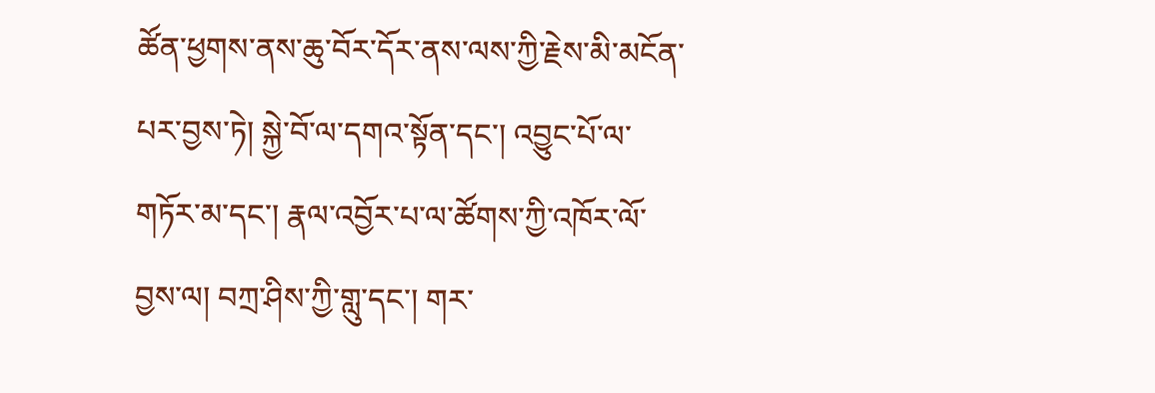ཚོན་ཕྱགས་ནས་ཆུ་བོར་དོར་ནས་ལས་ཀྱི་རྗེས་མི་མངོན་པར་བྱས་ཏེ། སྐྱེ་བོ་ལ་དགའ་སྟོན་དང་། འབྱུང་པོ་ལ་གཏོར་མ་དང་། རྣལ་འབྱོར་པ་ལ་ཚོགས་ཀྱི་འཁོར་ལོ་བྱས་ལ། བཀྲ་ཤིས་ཀྱི་གླུ་དང་། གར་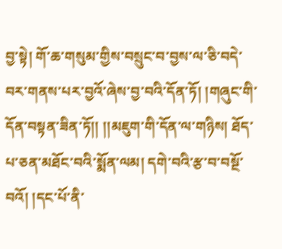བྱ་སྟེ། གོ་ཆ་གསུམ་གྱིས་བསྲུང་བ་བྱས་ལ་ཅི་བདེ་བར་གནས་པར་བྱའོ་ཞེས་བྱ་བའི་དོན་ཏོ། །གཞུང་གི་དོན་བསྟན་ཟིན་ཏོ།། །།མཇུག་གི་དོན་ལ་གཉིས། ཐོད་པ་ཅན་མཐོང་བའི་སྨོན་ལམ། དགེ་བའི་རྩ་བ་བསྔོ་བའོ། །དང་པོ་ནི་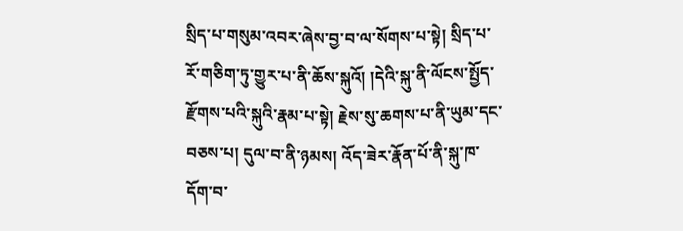སྲིད་པ་གསུམ་འབར་ཞེས་བྱ་བ་ལ་སོགས་པ་སྟེ། སྲིད་པ་རོ་གཅིག་ཏུ་གྱུར་པ་ནི་ཆོས་སྐུའོ། །དེའི་སྐུ་ནི་ལོངས་སྤྱོད་རྫོགས་པའི་སྐུའི་རྣམ་པ་སྟེ། རྗེས་སུ་ཆགས་པ་ནི་ཡུམ་དང་བཅས་པ། དུལ་བ་ནི་ཉམས། འོད་ཟེར་རྣོན་པོ་ནི་སྐུ་ཁ་དོག་བ་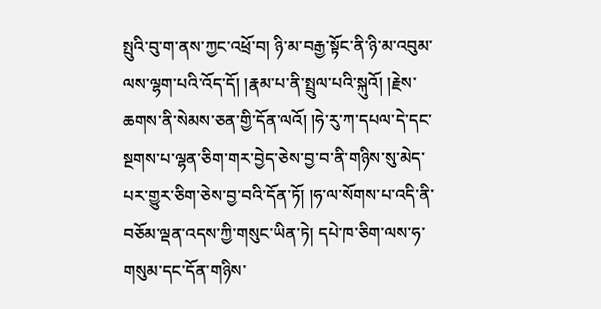སྤུའི་བུ་ག་ནས་ཀྱང་འཕྲོ་བ། ཉི་མ་བརྒྱ་སྟོང་ནི་ཉི་མ་འབུམ་ལས་ལྷག་པའི་འོད་དོ། །རྣམ་པ་ནི་སྤྲུལ་པའི་སྐུའོ། །རྗེས་ཆགས་ནི་སེམས་ཅན་གྱི་དོན་ལའོ། །ཧེ་རུ་ཀ་དཔལ་དེ་དང་སྔགས་པ་ལྷན་ཅིག་གར་བྱེད་ཅེས་བྱ་བ་ནི་གཉིས་སུ་མེད་པར་གྱུར་ཅིག་ཅེས་བྱ་བའི་དོན་ཏོ། །ཧ་ལ་སོགས་པ་འདི་ནི་བཅོམ་ལྡན་འདས་ཀྱི་གསུང་ཡིན་ཏེ། དཔེ་ཁ་ཅིག་ལས་ཧ་གསུམ་དང་དོན་གཉིས་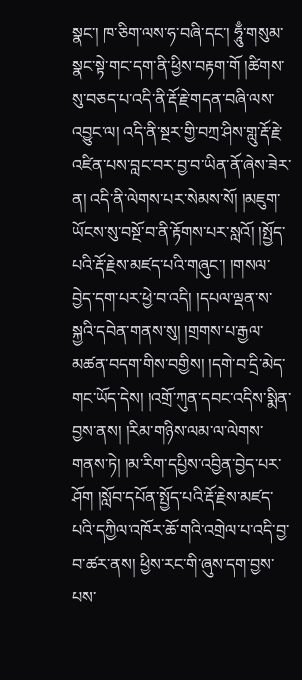སྣང་། ཁ་ཅིག་ལས་ཧ་བཞི་དང་། ཧཱུྃ་གསུམ་སྣང་སྟེ་གང་དག་ནི་ཕྱིས་བརྟག་གོ །ཚིགས་སུ་བཅད་པ་འདི་ནི་རྡོ་རྗེ་གདན་བཞི་ལས་འབྱུང་ལ། འདི་ནི་སྔར་གྱི་བཀྲ་ཤིས་གླུ་རྡོ་རྗེ་འཛིན་པས་བླང་བར་བྱ་བ་ཡིན་ནོ་ཞེས་ཟེར་ན། འདི་ནི་ལེགས་པར་སེམས་སོ། །མཇུག་ཡོངས་སུ་བསྔོ་བ་ནི་རྟོགས་པར་སླའོ། །སྤྱོད་པའི་རྡོ་རྗེས་མཛད་པའི་གཞུང་། །གསལ་བྱེད་དག་པར་ཕྱེ་བ་འདི། །དཔལ་ལྡན་ས་སྐྱའི་དབེན་གནས་སུ། །གྲགས་པ་རྒྱལ་མཚན་བདག་གིས་བགྱིས། །དགེ་བ་དྲི་མེད་གང་ཡོད་དེས། །འགྲོ་ཀུན་དབང་འདིས་སྨིན་བྱས་ནས། །རིམ་གཉིས་ལམ་ལ་ལེགས་གནས་ཏེ། །མ་རིག་དཔྱིས་འབྱིན་བྱེད་པར་ཤོག །སློབ་དཔོན་སྤྱོད་པའི་རྡོ་རྗེས་མཛད་པའི་དཀྱིལ་འཁོར་ཆོ་གའི་འགྲེལ་པ་འདི་བྱ་བ་ཚར་ནས། ཕྱིས་རང་གི་ཞུས་དག་བྱས་པས་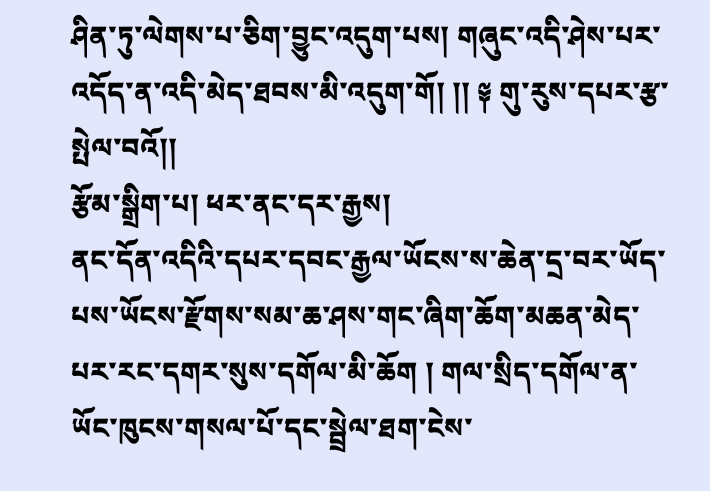ཤིན་ཏུ་ལེགས་པ་ཅིག་བྱུང་འདུག་པས། གཞུང་འདི་ཤེས་པར་འདོད་ན་འདི་མེད་ཐབས་མི་འདུག་གོ། །། ༈ གུ་རུས་དཔར་རྩ་སྤེལ་བའོ།།
རྩོམ་སྒྲིག་པ། ཕར་ནང་དར་རྒྱས།
ནང་དོན་འདིའི་དཔར་དབང་རྒྱལ་ཡོངས་ས་ཆེན་དྲ་བར་ཡོད་པས་ཡོངས་རྫོགས་སམ་ཆ་ཤས་གང་ཞིག་ཆོག་མཆན་མེད་པར་རང་དགར་སུས་དགོལ་མི་ཆོག ། གལ་སྲིད་དགོལ་ན་ཡོང་ཁུངས་གསལ་པོ་དང་སྦྲེལ་ཐག་ངེས་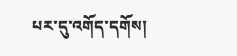པར་དུ་འགོད་དགོས།